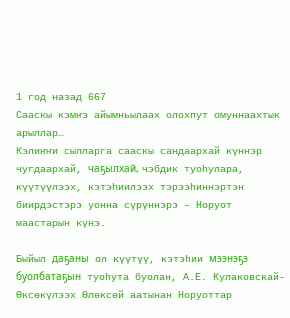1 год назад 667
Сааскы кэмҥэ айымньылаах олохпут омуннаахтык арыллар…
Кэлиҥҥи сылларга сааскы сандаархай күннэр чугдаархай, чаҕылхай, чэбдик туоһулара, күүтүүлээх, кэтэһиилээх тэрээһиннэртэн биирдэстэрэ уонна сүрүннэрэ – Норуот маастарын күнэ.

Быйыл даҕаны ол күүтүү, кэтэһии мээнэҕэ буолбатаҕын туоһута буолан, А.Е. Кулаковскай-Өксөкүлээх Өлөксөй аатынан Норуоттар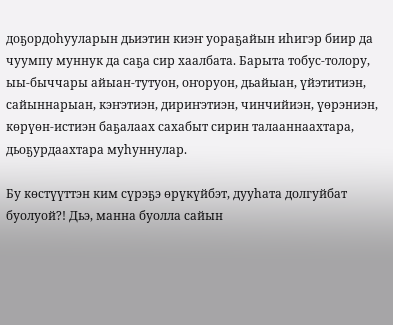доҕордоһууларын дьиэтин киэҥ уораҕайын иһигэр биир да чуумпу муннук да саҕа сир хаалбата. Барыта тобус-толору, ыы-быччары айыан-тутуон, оҥоруон, дьайыан, үйэтитиэн, сайыннарыан, кэҥэтиэн, дириҥэтиэн, чинчийиэн, үөрэниэн, көрүөн-истиэн баҕалаах сахабыт сирин талааннаахтара, дьоҕурдаахтара муһуннулар.

Бу көстүүттэн ким сүрэҕэ өрүкүйбэт, дууһата долгуйбат буолуой?! Дьэ, манна буолла сайын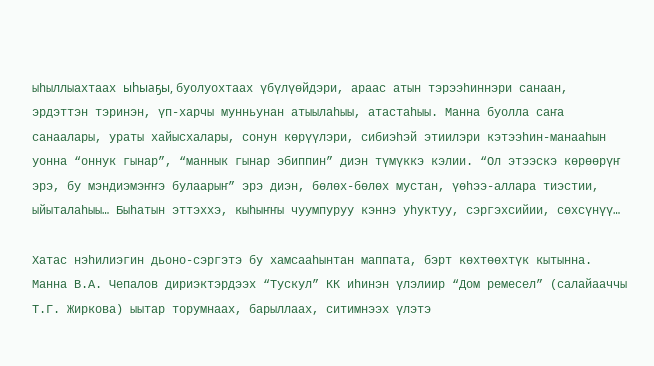ыһыллыахтаах ыһыаҕы, буолуохтаах үбүлүөйдэри, араас атын тэрээһиннэри санаан, эрдэттэн тэринэн, үп-харчы мунньунан атыылаһыы, атастаһыы. Манна буолла саҥа санаалары, ураты хайысхалары, сонун көрүүлэри, сибиэһэй этиилэри кэтээһин-манааһын уонна “оннук гынар”, “маннык гынар эбиппин” диэн түмүккэ кэлии. “Ол этээскэ көрөөрүҥ эрэ, бу мэндиэмэҥҥэ булаарыҥ” эрэ диэн, бөлөх-бөлөх мустан, үөһээ-аллара тиэстии, ыйыталаһыы… Быһатын эттэххэ, кыһыҥҥы чуумпуруу кэннэ уһуктуу, сэргэхсийии, сөхсүнүү…

Хатас нэһилиэгин дьоно-сэргэтэ бу хамсааһынтан маппата, бэрт көхтөөхтүк кытынна. Манна В.А. Чепалов дириэктэрдээх “Тускул” КК иһинэн үлэлиир “Дом ремесел” (салайааччы Т.Г. Жиркова) ыытар торумнаах, барыллаах, ситимнээх үлэтэ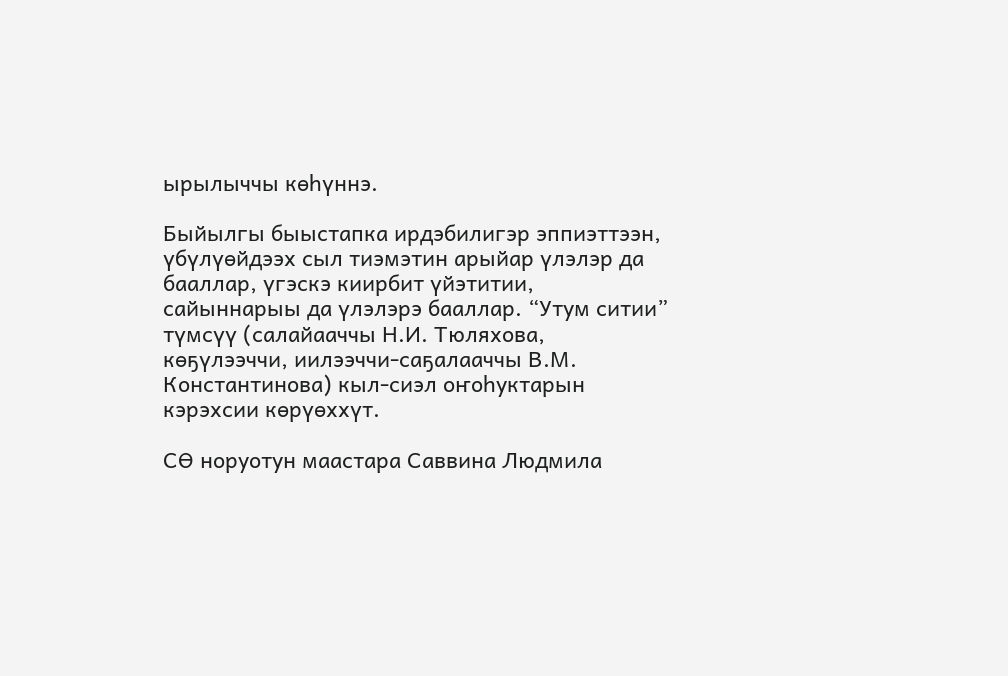ырылыччы көһүннэ.

Быйылгы быыстапка ирдэбилигэр эппиэттээн, үбүлүөйдээх сыл тиэмэтин арыйар үлэлэр да бааллар, үгэскэ киирбит үйэтитии, сайыннарыы да үлэлэрэ бааллар. “Утум ситии” түмсүү (салайааччы Н.И. Тюляхова, көҕүлээччи, иилээччи-саҕалааччы В.М. Константинова) кыл-сиэл оҥоһуктарын кэрэхсии көрүөххүт.

СӨ норуотун маастара Саввина Людмила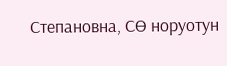Степановна, СӨ норуотун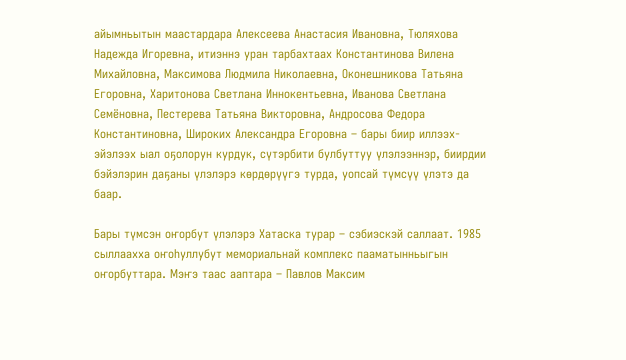айымньытын маастардара Алексеева Анастасия Ивановна, Тюляхова Надежда Игоревна, итиэннэ уран тарбахтаах Константинова Вилена Михайловна, Максимова Людмила Николаевна, Оконешникова Татьяна Егоровна, Харитонова Светлана Иннокентьевна, Иванова Светлана Семёновна, Пестерева Татьяна Викторовна, Андросова Федора Константиновна, Широких Александра Егоровна – бары биир иллээх-эйэлээх ыал оҕолорун курдук, сүтэрбити булбуттуу үлэлээннэр, биирдии бэйэлэрин даҕаны үлэлэрэ көрдөрүүгэ турда, уопсай түмсүү үлэтэ да баар.

Бары түмсэн оҥорбут үлэлэрэ Хатаска турар – сэбиэскэй саллаат. 1985 сыллаахха оҥоһуллубут мемориальнай комплекс пааматынньыгын оҥорбуттара. Мэҥэ таас ааптара – Павлов Максим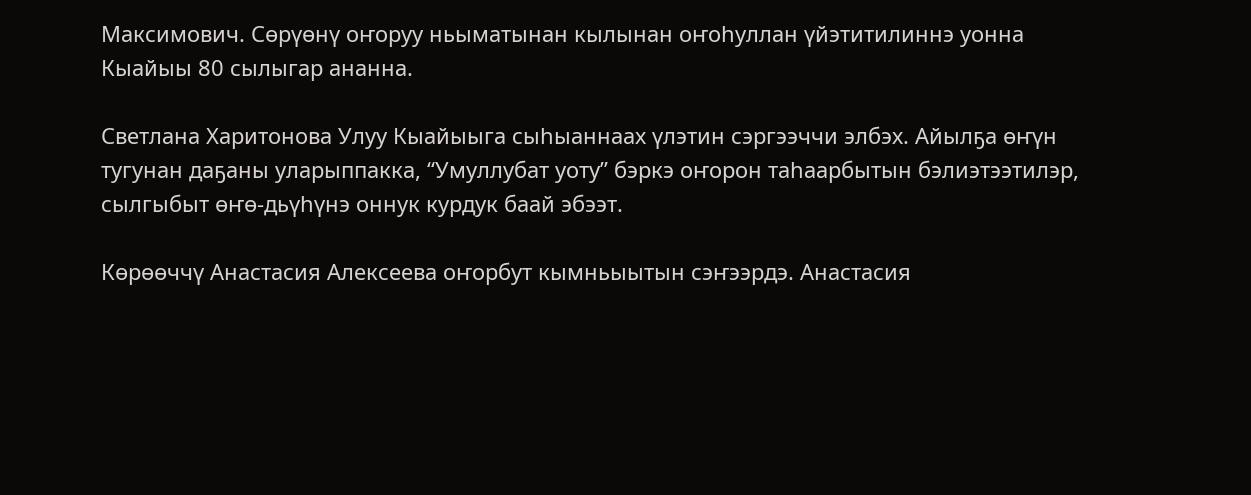Максимович. Сөрүөнү оҥоруу ньыматынан кылынан оҥоһуллан үйэтитилиннэ уонна Кыайыы 80 сылыгар ананна.

Светлана Харитонова Улуу Кыайыыга сыһыаннаах үлэтин сэргээччи элбэх. Айылҕа өҥүн тугунан даҕаны уларыппакка, “Умуллубат уоту” бэркэ оҥорон таһаарбытын бэлиэтээтилэр, сылгыбыт өҥө-дьүһүнэ оннук курдук баай эбээт.

Көрөөччү Анастасия Алексеева оҥорбут кымньыытын сэҥээрдэ. Анастасия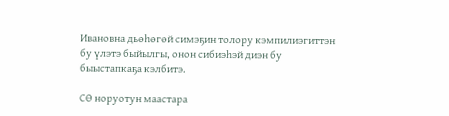Ивановна дьөһөгөй симэҕин толору кэмпилиэгиттэн бу үлэтэ быйылгы, онон сибиэһэй диэн бу быыстапкаҕа кэлбитэ.

СӨ норуотун маастара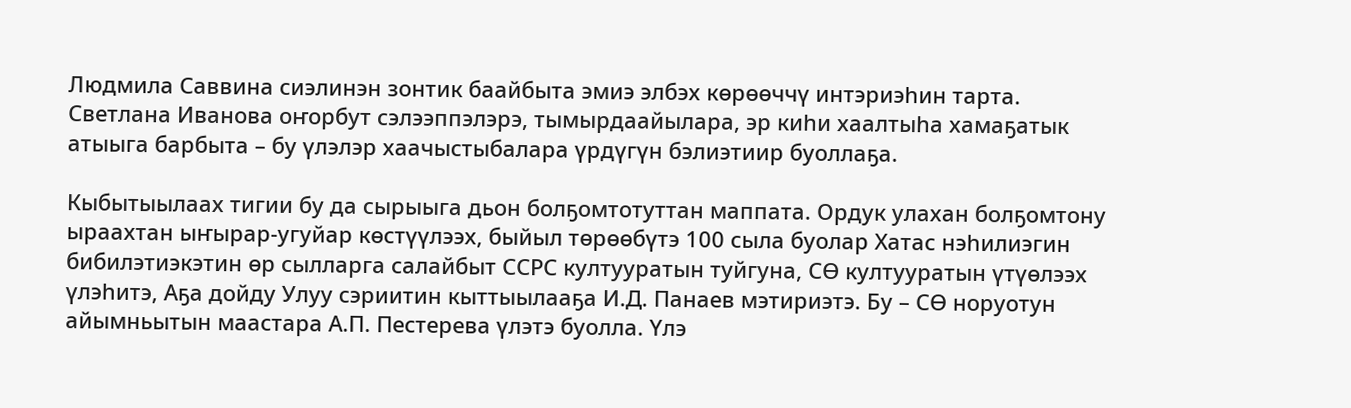Людмила Саввина сиэлинэн зонтик баайбыта эмиэ элбэх көрөөччү интэриэһин тарта.
Светлана Иванова оҥорбут сэлээппэлэрэ, тымырдаайылара, эр киһи хаалтыһа хамаҕатык атыыга барбыта – бу үлэлэр хаачыстыбалара үрдүгүн бэлиэтиир буоллаҕа.

Кыбытыылаах тигии бу да сырыыга дьон болҕомтотуттан маппата. Ордук улахан болҕомтону ыраахтан ыҥырар-угуйар көстүүлээх, быйыл төрөөбүтэ 100 сыла буолар Хатас нэһилиэгин бибилэтиэкэтин өр сылларга салайбыт ССРС култууратын туйгуна, СӨ култууратын үтүөлээх үлэһитэ, Аҕа дойду Улуу сэриитин кыттыылааҕа И.Д. Панаев мэтириэтэ. Бу – СӨ норуотун айымньытын маастара А.П. Пестерева үлэтэ буолла. Үлэ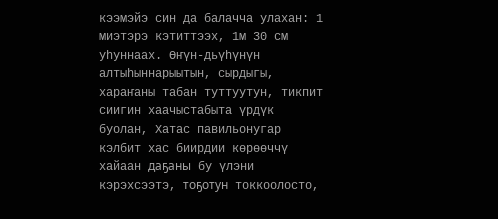кээмэйэ син да балачча улахан: 1 миэтэрэ кэтиттээх, 1м 30 см уһуннаах. Өҥүн-дьүһүнүн алтыһыннарыытын, сырдыгы, хараҥаны табан туттуутун, тикпит сиигин хаачыстабыта үрдүк буолан, Хатас павильонугар кэлбит хас биирдии көрөөччү хайаан даҕаны бу үлэни кэрэхсээтэ, тоҕотун токкоолосто,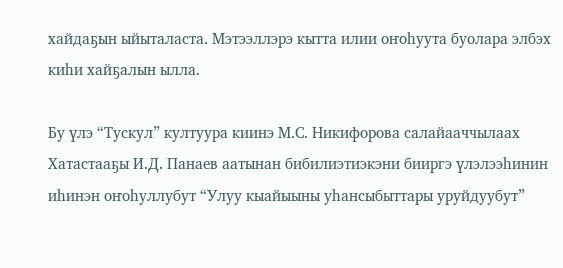хайдаҕын ыйыталаста. Мэтээллэрэ кытта илии оҥоһуута буолара элбэх киһи хайҕалын ылла.

Бу үлэ “Тускул” култуура киинэ М.С. Никифорова салайааччылаах Хатастааҕы И.Д. Панаев аатынан бибилиэтиэкэни бииргэ үлэлээһинин иһинэн оҥоһуллубут “Улуу кыайыыны уһансыбыттары уруйдуубут”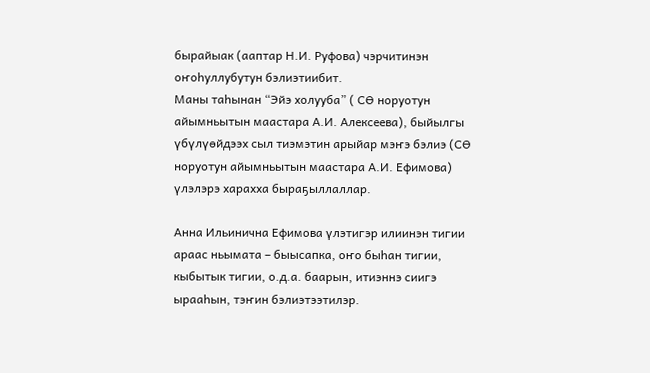бырайыак (ааптар Н.И. Руфова) чэрчитинэн оҥоһуллубутун бэлиэтиибит.
Маны таһынан “Эйэ холууба” ( СӨ норуотун айымньытын маастара А.И. Алексеева), быйылгы үбүлүөйдээх сыл тиэмэтин арыйар мэҥэ бэлиэ (СӨ норуотун айымньытын маастара А.И. Ефимова) үлэлэрэ харахха быраҕыллаллар.

Анна Ильинична Ефимова үлэтигэр илиинэн тигии араас ньымата – быысапка, оҥо быһан тигии, кыбытык тигии, о.д.а. баарын, итиэннэ сиигэ ырааһын, тэҥин бэлиэтээтилэр.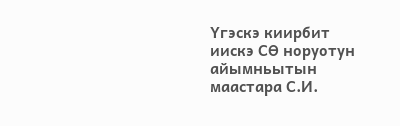Үгэскэ киирбит иискэ СӨ норуотун айымньытын маастара С.И.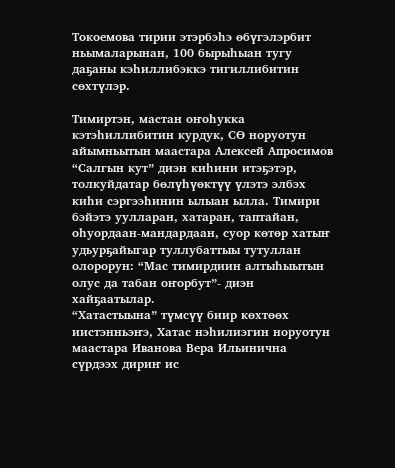Токоемова тирии этэрбэһэ өбүгэлэрбит ньымаларынан, 100 бырыһыан тугу даҕаны кэһиллибэккэ тигиллибитин сөхтүлэр.

Тимиртэн, мастан оҥоһукка кэтэһиллибитин курдук, СӨ норуотун айымньытын маастара Алексей Апросимов “Салгын кут” диэн киһини итэҕэтэр, толкуйдатар бөлүһүөктүү үлэтэ элбэх киһи сэргээһинин ылыан ылла. Тимири бэйэтэ уулларан, хатаран, таптайан, оһуордаан-мандардаан, суор көтөр хатыҥ удьурҕайыгар туллубаттыы тутуллан олорорун: “Мас тимирдиин алтыһыытын олус да табан оҥорбут”- диэн хайҕаатылар.
“Хатастыына” түмсүү биир көхтөөх иистэнньэҥэ, Хатас нэһилиэгин норуотун маастара Иванова Вера Ильинична сүрдээх дириҥ ис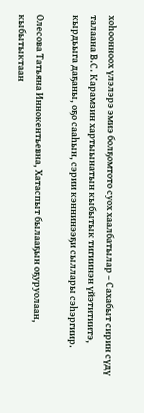хоһоонноох үлэлэрэ эмиэ болҕомтото суох хаалбатылар – Сахабыт сирин сүдү талаана В.С. Карамзин хартыынатын кыбытык тигиинэн үйэтитиитэ, кырдьыга даҕаны, оҕо сааһын, сэрии кэннинээҕи сыллары сэһэргиир.

Олесова Татьяна Иннокентьевна, Хатаспыт былааҕын оҕуруолаан, кыбытыктаан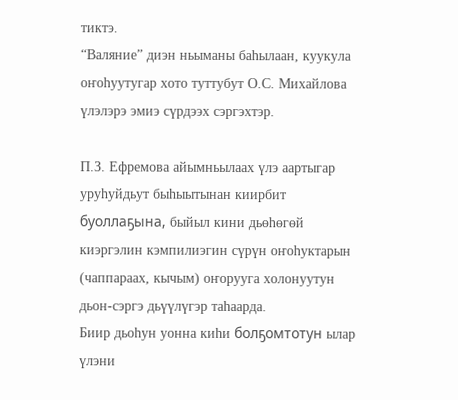тиктэ.
“Валяние” диэн ньыманы баһылаан, куукула оҥоһуутугар хото туттубут О.С. Михайлова үлэлэрэ эмиэ сүрдээх сэргэхтэр.

П.З. Ефремова айымньылаах үлэ аартыгар уруһуйдьут быһыытынан киирбит буоллаҕына, быйыл кини дьөһөгөй киэргэлин кэмпилиэгин сүрүн оҥоһуктарын (чаппараах, кычым) оҥорууга холонуутун дьон-сэргэ дьүүлүгэр таһаарда.
Биир дьоһун уонна киһи болҕомтотун ылар үлэни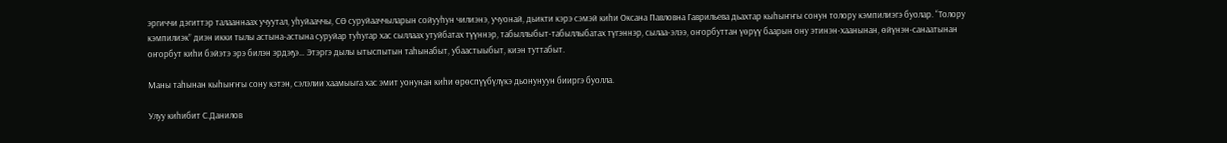эргиччи дэгиттэр талааннаах учуутал, уһуйааччы, СӨ суруйааччыларын сойууһун чилиэнэ, учуонай, дьикти кэрэ сэмэй киһи Оксана Павловна Гаврильева дьахтар кыһыҥҥы сонун толору кэмпилиэгэ буолар. “Толору кэмпилиэк” диэн икки тылы астына-астына суруйар туһугар хас сыллаах утуйбатах түүннэр, табыллыбыт-табыллыбатах түгэннэр, сылаа-элээ, оҥорбуттан үөрүү баарын ону этинэн-хаанынан, өйүнэн-санаатынан оҥорбут киһи бэйэтэ эрэ билэн эрдэҕэ… Этэргэ дылы ытыспытын таһынабыт, убаастыыбыт, киэн туттабыт.

Маны таһынан кыһыҥҥы сону кэтэн, сэлэлии хаамыыга хас эмит уонунан киһи өрөспүүбүлүкэ дьонунуун бииргэ буолла.

Улуу киһибит С.Данилов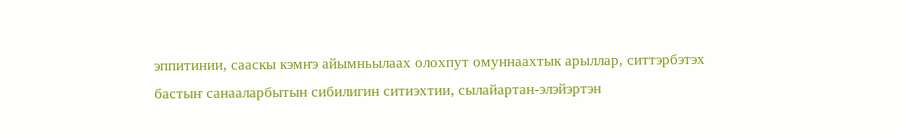эппитинии, сааскы кэмҥэ айымньылаах олохпут омуннаахтык арыллар, ситтэрбэтэх бастыҥ санааларбытын сибилигин ситиэхтии, сылайартан-элэйэртэн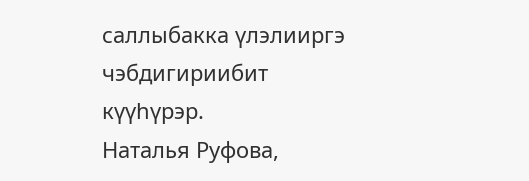саллыбакка үлэлииргэ чэбдигириибит күүһүрэр.
Наталья Руфова,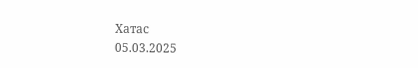Хатас
05.03.2025